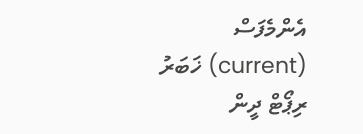އެންމެފަސް (current) ޚަބަރު ރިޕޯޓް ދީން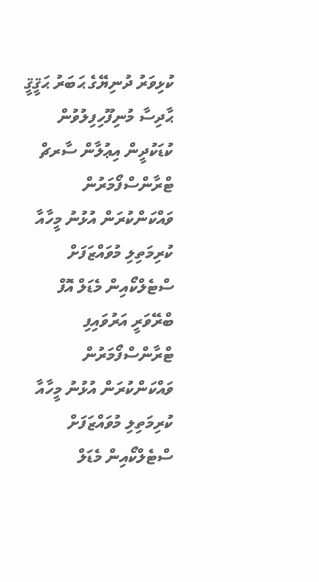ކުޅިވަރު ދުނިޔޭގެ ޙަބަރު ޙަޤީޤީ ޙާދިސާ މުނިފޫހިފިލުވުން ކުޑަކުދީން އިޢުލާން ސާރޗް
ޓްރާންސްފޯމަރުން ވައްކަންކުރަން އުޅުނު މީހާއާ ކުރިމަތިލި މުވައްޒަފަށް ސްޓެލްކޯއިން މެޑަލް އޮފް ބްރޭވަރީ އަރުވައިފި
ޓްރާންސްފޯމަރުން ވައްކަންކުރަން އުޅުނު މީހާއާ ކުރިމަތިލި މުވައްޒަފަށް ސްޓެލްކޯއިން މެޑަލް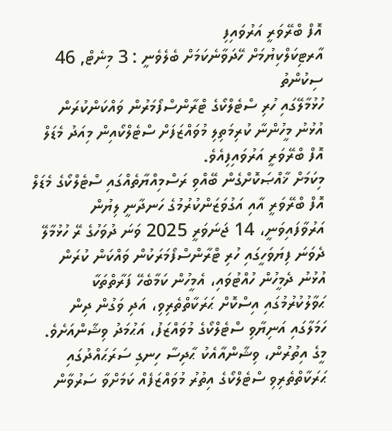އޮފް ބްރޭވަރީ އަރުވައިފި
އާރޓިކަލްކިޔުމަށް ހޭދަވާނެކަމަށް ބެލެވެނީ : 3 މިނެޓް, 46 ސިކުންތު
ހުޅުމާލޭގައި ހުރި ސްޓެލްކޯގެ ޓްރާންސްފޯމަރުން ވައްކަންކުރަން އުޅުނު މީހުންނާ ކުރިމަތިލި މުވައްޒަފަށް ސްޓެލްކޯއިން މިއަދު މެޑަލް އޮފް ބްރޭވަރީ އަރުވައިފިއެވެ.
މިކަމަށް ޚާއްޞަކޮށްގެން ބޭއްވި ރަސްމިއްޔާތެއްގައި ސްޓެލްކޯގެ މެޑަލް އޮފް ބްރޭވަރީ އާއި އަގުވަޒަންކުރުމުގެ ހަނދާނީ ލިޔުން އަރުވާފައިވަނީ، 14 ޖަނަވަރީ 2025 ވަނަ ދުވަހުގެ ރޭ ހުޅުމާލޭ ދެވަނަ ފިޔަވަހީގައި ހުރި ޓްރާންސްފޯމަރަކުން ވައްކަން ކުރަން އުޅުނު ދެމީހުން ހުއްޓުވައި، އެމީހުން ކަމާބެހޭ ފަރާތްތަކާ ޙަވާލުކުރުމުގައި އިސްކޮށް ޙަރަކާތްތެރިވި، އަދި ވަގުން ދިން ހަމަލާގައި އަނިޔާވި ސްޓެލްކޯގެ މުވައްޒަފު، އަޙުމަދު ވިޝާންއަށެވެ.
މީގެ އިތުރުން، ވިޝާންއާއެކު ޙާދިސާ ހިނގި ސަރަޙައްދުގައި ޙަރަކާތްތެރިވި ސްޓެލްކޯގެ އިތުރު މުވައްޒަފެއް ކަމަށްވާ ސަރުވާން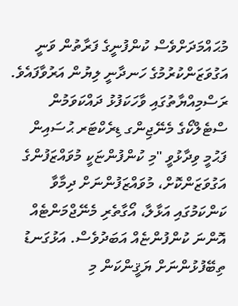މުޙައްމަދަށްވެސް ކުންފުނީގެ ފަރާތުން ވަނީ އަގުވަޒަންކުރުމުގެ ހަނދާނީ ލިޔުން އަރުވާފައެވެ.
ރަސްމިއްޔާތުގައި ވާހަކަފުޅު ދައްކަވަމުން ސްޓެލްކޯގެ މެނޭޖިންގ ޑިރެކްޓަރ ޙުސައިން ފަޙުމީ ވިދާޅުވީ "މި ކުންފުންޏަކީ މުވައްޒަފުންގެ އަގުވަޒަންކޮށް، މުވައްޒަފުންނަށް ދިމާވާ ކަންކަމުގައި އަޅާލާ، އޯގާތެރި މެނޭޖްމަންޓެއް އޮންނަ ކުންފުންޏެއް އަބަދުވެސް. އަޅުގަނޑު ތިބޭފުޅުންނަށް ޔަޤީންކަން މި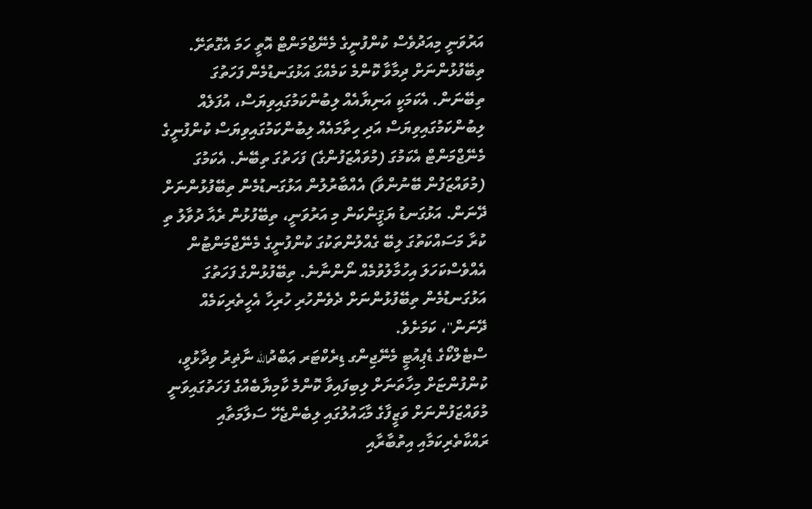އަރުވަނީ މިއަދުވެސް ކުންފުނީގެ މެނޭޖްމަންޓް އޮތީ ހަމަ އެގޮތަށޭ. ތިބޭފުޅުންނަށް ދިމާވާ ކޮންމެ ކަމެއްގަ އަޅުގަނޑުމެން ފަހަތުގަ ތިބޭނަން. އެކަމަކީ އަނިޔާއެއް ލިބުންކަމުގައިވިޔަސް، އުފަލެއް ލިބުންކަމުގައިވިޔަސް އަދި ހިތާމައެއް ލިބުންކަމުގައިވިޔަސް ކުންފުނީގެ މެނޭޖްމަންޓް އެކަމުގަ (މުވައްޒަފުންގެ) ފަހަތުގަ ތިބޭނެ. އެކަމުގަ (މުވައްޒަފުން ބޭނުންވާ) އެއްބާރުލުން އަޅުގަނޑުމެން ތިބޭފުޅުންނަށް ދޭނަން. އަޅުގަނޑު ޔަޤީންކަން މި އަރުވަނީ، ތިބޭފުޅުން ރެއާ ދުވާލު ތި ކުރާ މަސައްކަތުގަ ލިބޭ ގެއްލުންތަކުގަ ކުންފުނީގެ މެނޭޖްމަންޓުން އެއްވެސްކަހަލަ އިހުމާލުވުމެއް ނޯންނާނެ. ތިބޭފުޅުންގެ ފަހަތުގަ އަޅުގަނޑުމެން ތިބޭފުޅުންނަށް ދެވެންހުރި ހުރިހާ އެހީތެރިކަމެއް ދޭނަން"، ކަމަށެވެ.
ސްޓެލްކޯގެ ޑެޕިއުޓީ މެނޭޖިންގ ޑިރެކްޓަރ ޢަބްދުالله ނާޡިރު ވިދާޅުވީ، ކުންފުންޏަށް މިހާތަނަށް ލިބިފައިވާ ކޮންމެ ކާމިޔާބެއްގެ ފަހަތުގައިވަނީ މުވައްޒަފުންނަށް ވަޒީފާގެ މާޙައުލުގައި ލިބެންޖެހޭ ސަލާމަތާއި ރައްކާތެރިކަމާއި އިތުބާރާއި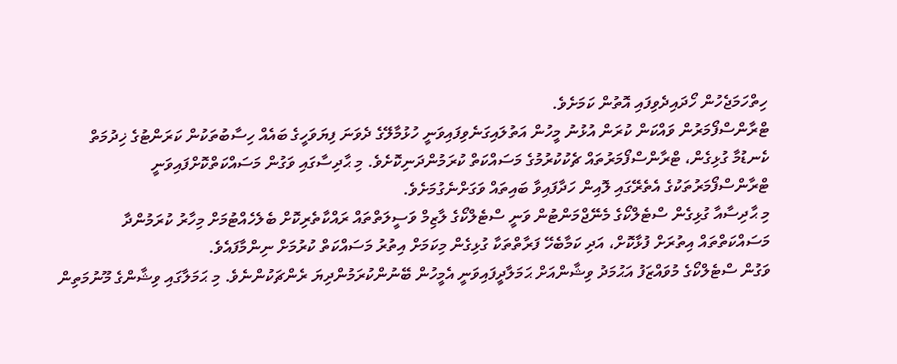ހިތްހަމަޖެހުން ހޯދައިދެވިފައި އޮތުން ކަމަށެވެ.
ޓްރާންސްފޯމަރުން ވައްކަން ކުރަން އުޅުނު މީހުން އަތުލައިގަނެވިފައިވަނީ ހުޅުމާލޭގެ ދެވަނަ ފިޔަވަހީގެ ބައެއް ހިސާބުތަކުން ކަރަންޓުގެ ޚިދުމަތް ކެނޑުމާ ގުޅިގެން، ޓްރާންސްފޯމަރުތައް ޗެކުކުރުމުގެ މަސައްކަތް ކުރަމުންދަނިކޮށެވެ. މި ޙާދިސާގައި ވަގުން މަސައްކަތްކޮށްފައިވަނީ ޓްރާންސްފޯމަރުތަކުގެ އެތެރޭގައި ލޮއިން ހަދާފައިވާ ބައިތައް ވަގަށްނެގުމަށެވެ.
މި ޙާދިސާއާ ގުޅިގެން ސްޓެލްކޯގެ މެނޭޖްމަންޓުން ވަނީ ސްޓެލްކޯގެ ލާޒިމް ވަސީލަތްތައް ރައްކާތެރިކޮށް ބެލެހެއްޓުމަށް މިހާރު ކުރަމުންދާ މަސައްކަތްތައް އިތުރަށް ފުޅާކޮށް، އަދި ކަމާބެހޭ ފަރާތްތަކާ ގުޅިގެން މިކަމަށް އިތުރު މަސައްކަތް ކުރުމަށް ނިންމާފައެވެ.
ވަގުން ސްޓެލްކޯގެ މުވައްޒަފު އަޙުމަދު ވިޝާންއަށް ޙަމަލާދީފައިވަނީ އެމީހުން ބޭނުންކުރަމުންދިޔަ ރެންޗަކުންނެވެ. މި ޙަމަލާގައި ވިޝާންގެ މޫނުމަތިން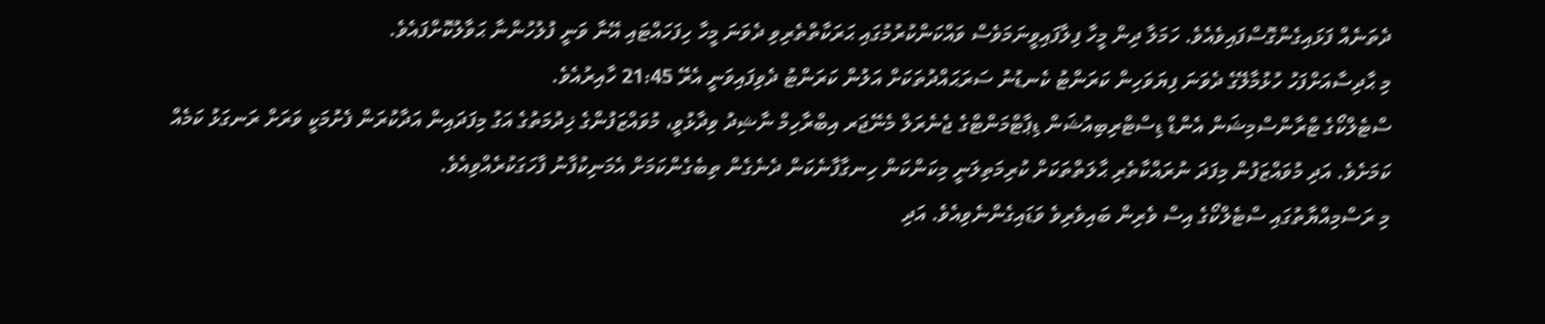ދެތަނެއް ފަޅައިގެންގޮސްފައިވެއެވެ. ހަމަލާ ދިން މީހާ ފިލާފައިވީނަމަވެސް ވައްކަންކުރުމުގައި ޙަރަކާތްތެރިވި ދެވަނަ މީހާ ހިފަހައްޓައި އޭނާ ވަނީ ފުލުހުންނާ ޙަވާލުކޮށްފައެވެ.
މި ޙާދިސާއަށްފަހު ހުޅުމާލޭގެ ދެވަނަ ފިޔަވަހިން ކަރަންޓު ކެނޑުނު ސަރަޙައްދުތަކަށް އަލުން ކަރަންޓު ދެވިފައިވަނީ އެރޭ 21:45 ހާއިރުއެވެ.
ސްޓެލްކޯގެ ޓްރާންސްމިޝަން އެންޑް ޑިސްޓްރިބިއުޝަން ޑިޕާޓްމަންޓްގެ ޖެނެރަލް މެނޭޖަރ އިބްރާހިމް ނާޝިދު ވިދާޅުވީ، މުވައްޒަފުންގެ ޚިދުމަތުގެ އަގު މިފަދައިން އަދާކުރަން ފެށުމަކީ ވަރަށް ރަނގަޅު ކަމެއް ކަމަށެވެ. އަދި މުވައްޒަފުން މިފަދަ ނުރައްކާތެރި ޙާލަތްތަކަށް ކުރިމަތިލަނީ މިކަންކަން ހިނގާފާނެކަން ދެނެގެން ތިބެގެންކަމަށް އެމަނިކުފާނު ފާހަގަކުރެއްވިއެވެ.
މި ރަސްމިއްޔާތުގައި ސްޓެލްކޯގެ އިސް ވެރިން ބައިވެރިވެ ވަޑައިގެންނެވިއެވެ. އަދި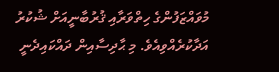މުވައްޒަފުންގެ ހިތްވަރާއި ޤުރުބާނީއަށް ޝުކުރު އަދާކުރެއްވިއެވެ. މި ޙާދިސާއިން ދައްކައިދެނީ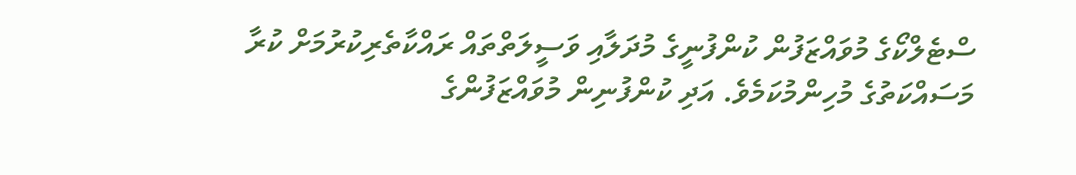ސްޓެލްކޯގެ މުވައްޒަފުން ކުންފުނީގެ މުދަލާއި ވަސީލަތްތައް ރައްކާތެރިކުރުމަށް ކުރާ މަސައްކަތުގެ މުހިންމުކަމެވެ. އަދި ކުންފުނިން މުވައްޒަފުންގެ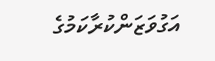އަގުވަޒަންކުރާކަމުގެ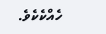ހެއްކެކެވެ.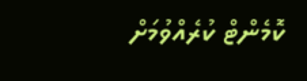ކޮމެންޓް ކުރެއްވުމަށް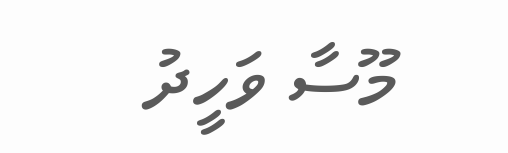މޫސާ ވަހީދު